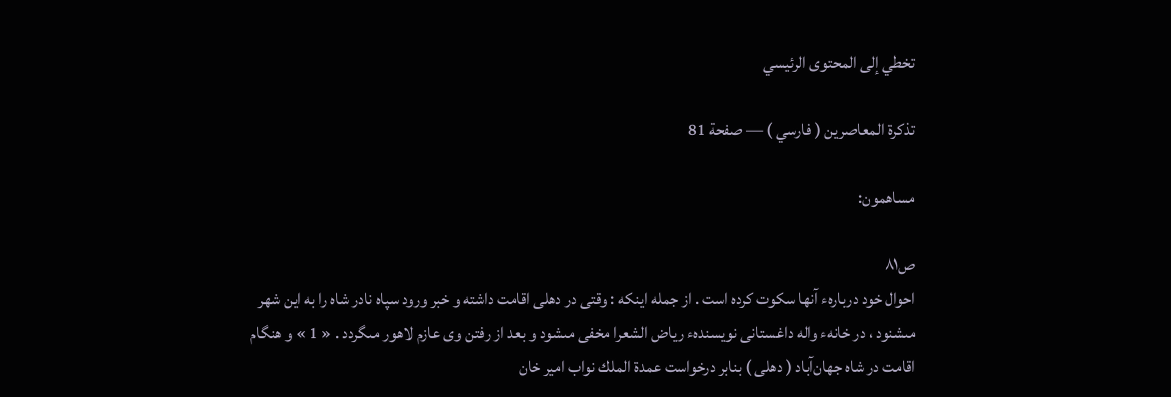تخطي إلى المحتوى الرئيسي

تذكرة المعاصرين ( فارسي ) — صفحة 81

مساهمون:

ص٨١
احوال خود دربارهء آنها سكوت كرده است . از جمله اينكه : وقتى در دهلى اقامت داشته و خبر ورود سپاه نادر شاه را به اين شهر مىشنود ، در خانهء واله داغستانى نويسندهء رياض الشعرا مخفى مىشود و بعد از رفتن وى عازم لاهور مىگردد . « 1 » و هنگام اقامت در شاه جهان‌آباد ( دهلى ) بنابر درخواست عمدة الملك نواب امير خان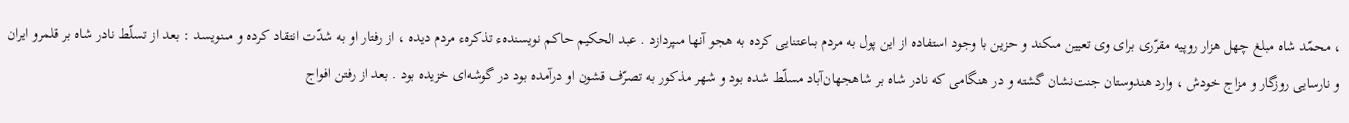، محمّد شاه مبلغ چهل هزار روپيه مقرّرى براى وى تعيين مىكند و حزين با وجود استفاده از اين پول به مردم بىاعتنايى كرده به هجو آنها مىپردازد . عبد الحكيم حاكم نويسندهء تذكرهء مردم ديده ، از رفتار او به شدّت انتقاد كرده و مىنويسد : بعد از تسلّط نادر شاه بر قلمرو ايران و نارسايى روزگار و مزاج خودش ، وارد هندوستان جنت‌نشان گشته و در هنگامى كه نادر شاه بر شاهجهان‌آباد مسلّط شده بود و شهر مذكور به تصرّف قشون او درآمده بود در گوشه‌اى خزيده بود . بعد از رفتن افواج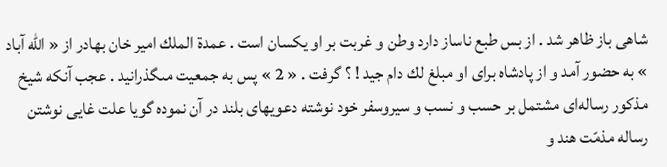شاهى باز ظاهر شد . از بس طبع ناساز دارد وطن و غربت بر او يكسان است . عمدة الملك امير خان بهادر از « اللّه آباد » به حضور آمد و از پادشاه براى او مبلغ لك دام جيد ! ؟ گرفت . « 2 » پس به جمعيت مىگذرانيد . عجب آنكه شيخ مذكور رساله‌اى مشتمل بر حسب و نسب و سيروسفر خود نوشته دعويهاى بلند در آن نموده گويا علت غايى نوشتن رساله مذمّت هند و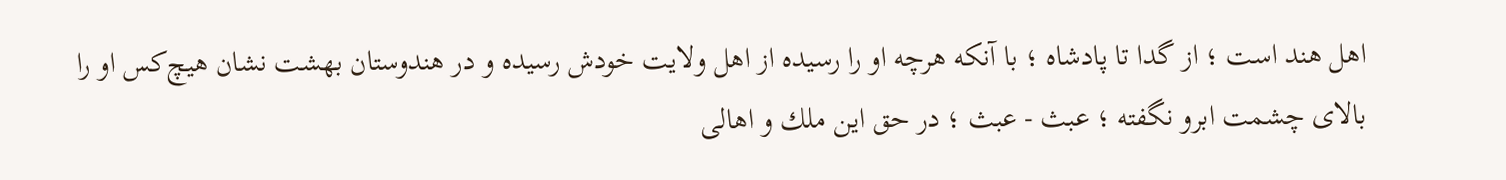اهل هند است ؛ از گدا تا پادشاه ؛ با آنكه هرچه او را رسيده از اهل ولايت خودش رسيده و در هندوستان بهشت نشان هيچ‌كس او را بالاى چشمت ابرو نگفته ؛ عبث - عبث ؛ در حق اين ملك و اهالى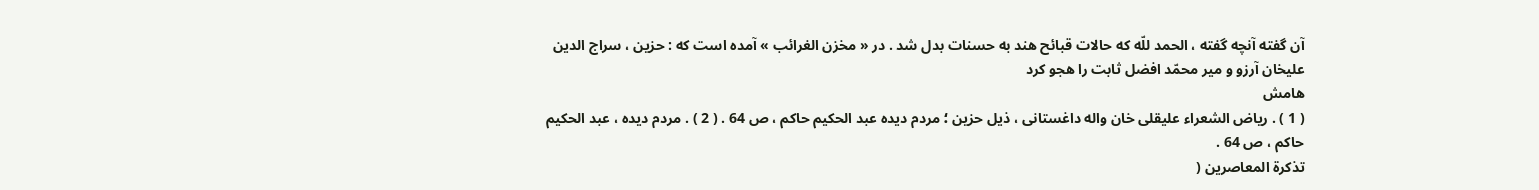آن گفته آنچه گفته ، الحمد للّه كه حالات قبائح هند به حسنات بدل شد . در « مخزن الغرائب » آمده است كه : حزين ، سراج الدين عليخان آرزو و مير محمّد افضل ثابت را هجو كرد
هامش
( 1 ) . رياض الشعراء عليقلى خان واله داغستانى ، ذيل حزين ؛ مردم ديده عبد الحكيم حاكم ، ص 64 . ( 2 ) . مردم ديده ، عبد الحكيم حاكم ، ص 64 .
تذكرة المعاصرين (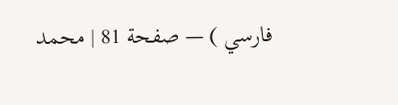فارسي ) — صفحة 81 | محمد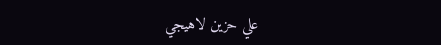علي حزين لاهيجي